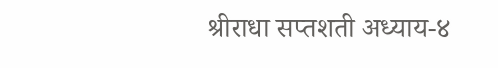श्रीराधा सप्तशती अध्याय-४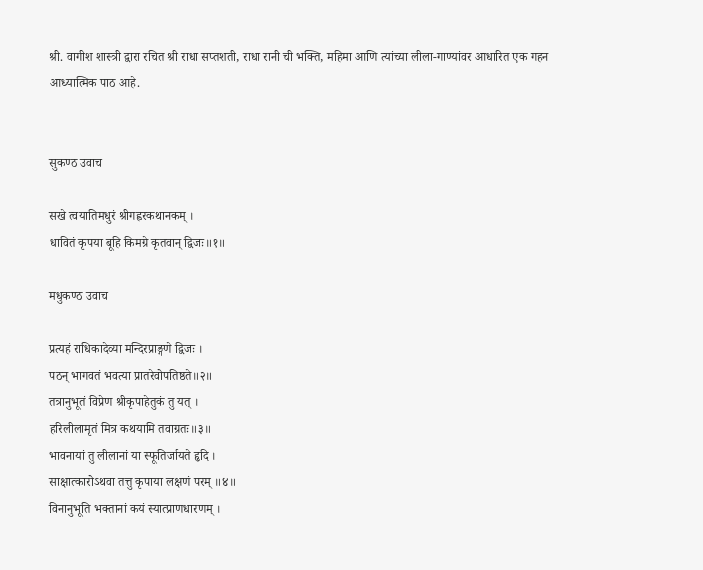श्री. वागीश शास्त्री द्वारा रचित श्री राधा सप्तशती, राधा रानी ची भक्ति, महिमा आणि त्यांच्या लीला-गाण्यांवर आधारित एक गहन आध्यात्मिक पाठ आहे.


सुकण्ठ उवाच

सखे त्वयातिमधुरं श्रीगह्वरकथानकम् ।
धावितं कृपया बूहि किमग्रे कृतवान् द्विजः॥१॥

मधुकण्ठ उवाच

प्रत्यहं राधिकादेव्या मन्दिरप्राङ्गणे द्विजः ।
पठन् भागवतं भवत्या प्रातरेवोपतिष्ठते॥२॥
तत्रानुभूतं विप्रेण श्रीकृपाहेतुकं तु यत् ।
हरिलीलामृतं मित्र कथयामि तवाग्रतः॥३॥
भावनायां तु लीलानां या स्फूतिर्जायते हृदि ।
साक्षात्कारोऽथवा तत्तु कृपाया लक्षणं परम् ॥४॥
विनानुभूति भक्तानां कयं स्यात्प्राणधारणम् ।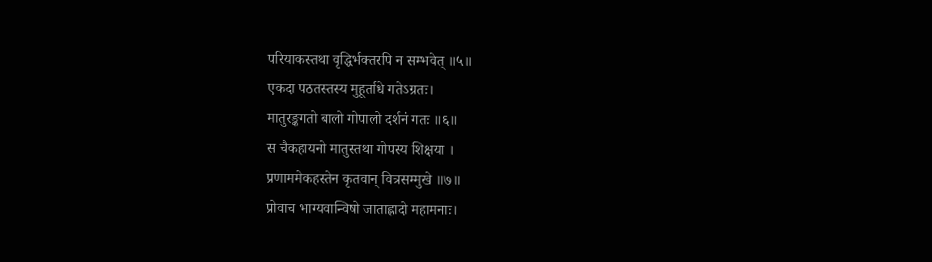परियाकस्तथा वृद्धिर्भक्तरपि न सम्भवेत् ॥५॥
एकदा पठतस्तस्य मुहूर्ताधे गतेऽग्रतः।
मातुरङ्कगतो बालो गोपालो दर्शनं गतः ॥६॥
स चैकहायनो मातुस्तथा गोपस्य शिक्षया ।
प्रणाममेकहस्तेन कृतवान् वित्रसम्मुखे ॥७॥
प्रोवाच भाग्यवान्विषो जाताह्लादो महामनाः।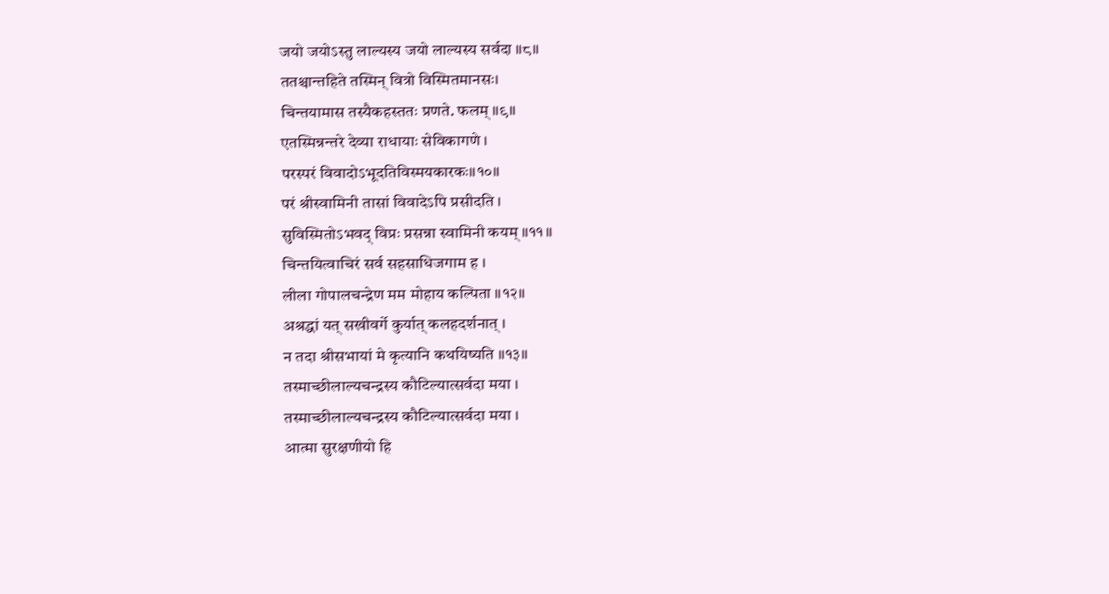जयो जयोऽस्तु लाल्यस्य जयो लाल्यस्य सर्वदा ॥८॥
ततश्चान्तहिते तस्मिन् वित्रो विस्मितमानसः।
चिन्तयामास तस्यैकहस्ततः प्रणते. फलम् ॥९॥
एतस्मिन्नन्तरे देव्या राधायाः सेविकागणे ।
परस्परं विवादोऽभूदतिविस्मयकारकः॥१०॥
परं श्रीस्वामिनी तासां विवादेऽपि प्रसीदति ।
सुविस्मितोऽभवद् विप्रः प्रसन्ना स्वामिनी कयम् ॥११॥
चिन्तयित्वाचिरं सर्व सहसाधिजगाम ह ।
लीला गोपालचन्द्रेण मम मोहाय कल्पिता ॥१२॥
अश्रद्धां यत् सखीवर्गे कुर्यात् कलहदर्शनात् ।
न तदा श्रीसभायां मे कृत्यानि कथयिष्यति ॥१३॥
तस्माच्छीलाल्यचन्द्रस्य कौटिल्यात्सर्वदा मया ।
तस्माच्छीलाल्यचन्द्रस्य कौटिल्यात्सर्वदा मया ।
आत्मा सुरक्षणीयो हि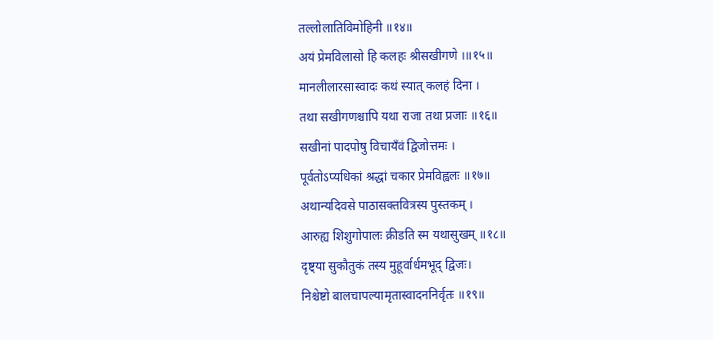तल्लोलातिविमोहिनी ॥१४॥
अयं प्रेमविलासो हि कलहः श्रीसखीगणे ।॥१५॥
मानलीलारसास्वादः कथं स्यात् कलहं दिना ।
तथा सखीगणश्चापि यथा राजा तथा प्रजाः ॥१६॥
सखीनां पादपोषु विचायँवं द्विजोत्तमः ।
पूर्वतोऽप्यधिकां श्रद्धां चकार प्रेमविह्वलः ॥१७॥
अथान्यदिवसे पाठासक्तवित्रस्य पुस्तकम् ।
आरुह्य शिशुगोपालः क्रीडति स्म यथासुखम् ॥१८॥
दृष्ट्या सुकौतुकं तस्य मुहूर्वार्धमभूद् द्विजः।
निश्चेष्टो बालचापल्यामृतास्वादननिर्वृतः ॥१९॥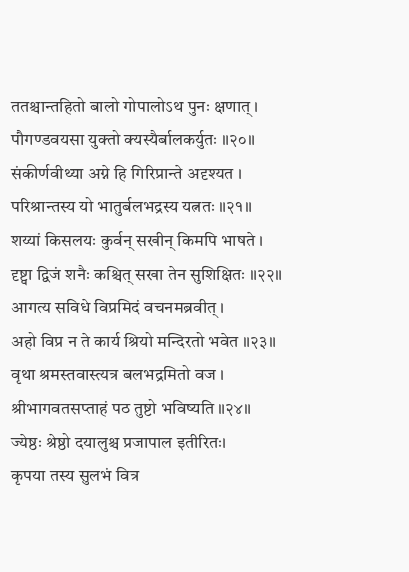ततश्चान्तहितो बालो गोपालोऽथ पुनः क्षणात् ।
पौगण्डवयसा युक्तो क्यस्यैर्बालकर्युतः ॥२०॥
संकीर्णवीथ्या अग्ने हि गिरिप्रान्ते अदृश्यत ।
परिश्रान्तस्य यो भातुर्बलभद्रस्य यत्नतः ॥२१॥
शय्यां किसलयः कुर्वन् सखीन् किमपि भाषते ।
दृष्ट्वा द्विजं शनैः कश्चित् सखा तेन सुशिक्षितः ॥२२॥
आगत्य सविधे विप्रमिदं वचनमब्रवीत् ।
अहो विप्र न ते कार्य श्रियो मन्दिरतो भवेत ॥२३॥
वृथा श्रमस्तवास्त्यत्र बलभद्रमितो वज ।
श्रीभागवतसप्ताहं पठ तुष्टो भविष्यति ॥२४॥
ज्येष्ठः श्रेष्ठो दयालुश्च प्रजापाल इतीरितः।
कृपया तस्य सुलभं वित्र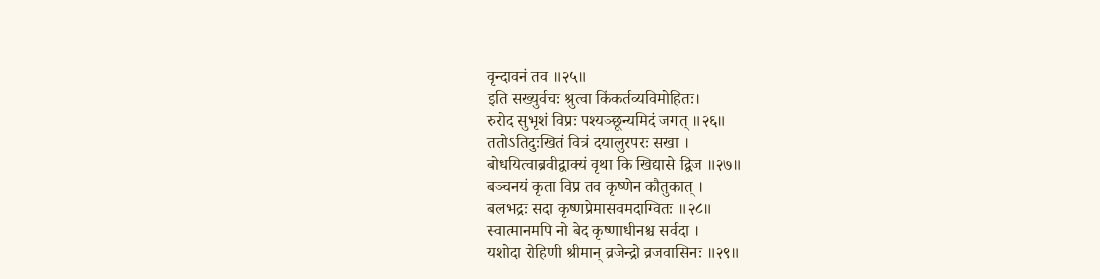वृन्दावनं तव ॥२५॥
इति सख्युर्वचः श्रुत्वा किंकर्तव्यविमोहितः।
रुरोद सुभृशं विप्रः पश्यञ्छून्यमिदं जगत् ॥२६॥
ततोऽतिदुःखितं वित्रं दयालुरपरः सखा ।
बोधयित्वाब्रवीद्वाक्यं वृथा कि खिद्यासे द्विज ॥२७॥
बञ्चनयं कृता विप्र तव कृष्णेन कौतुकात् ।
बलभद्रः सदा कृष्णप्रेमासवमदाग्वितः ॥२८॥
स्वात्मानमपि नो बेद कृष्णाधीनश्च सर्वदा ।
यशोदा रोहिणी श्रीमान् व्रजेन्द्रो व्रजवासिनः ॥२९॥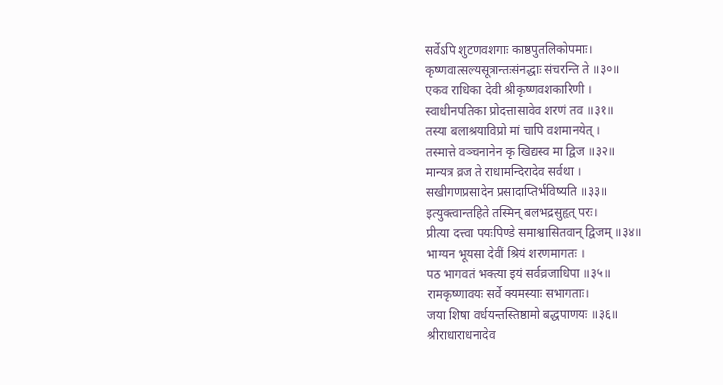सर्वेऽपि शुटणवशगाः काष्ठपुतलिकोपमाः।
कृष्णवात्सल्यसूत्रान्तःसंनद्धाः संचरन्ति ते ॥३०॥
एकव राधिका देवी श्रीकृष्णवशकारिणी ।
स्वाधीनपतिका प्रोदत्तासावेव शरणं तव ॥३१॥
तस्या बलाश्रयाविप्रो मां चापि वशमानयेत् ।
तस्मात्ते वञ्चनानेन कृ खिद्यस्व मा द्विज ॥३२॥
मान्यत्र व्रज ते राधामन्दिरादेव सर्वथा ।
सखीगणप्रसादेन प्रसादाप्तिर्भविष्यति ॥३३॥
इत्युक्त्वान्तहिते तस्मिन् बलभद्रसुहृत् परः।
प्रीत्या दत्त्वा पयःपिण्डे समाश्वासितवान् द्विजम् ॥३४॥
भाग्यन भूयसा देवीं श्रियं शरणमागतः ।
पठ भागवतं भक्त्या इयं सर्वव्रजाधिपा ॥३५॥
रामकृष्णावयः सर्वे क्यमस्याः सभागताः।
जया शिषा वर्धयन्तस्तिष्ठामो बद्धपाणयः ॥३६॥
श्रीराधाराधनादेव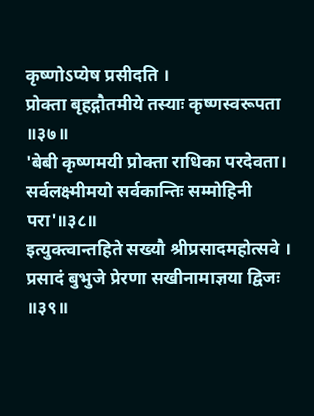कृष्णोऽप्येष प्रसीदति ।
प्रोक्ता बृहद्गौतमीये तस्याः कृष्णस्वरूपता ॥३७॥
'बेबी कृष्णमयी प्रोक्ता राधिका परदेवता।
सर्वलक्ष्मीमयो सर्वकान्तिः सम्मोहिनी परा'॥३८॥
इत्युक्त्वान्तहिते सख्यौ श्रीप्रसादमहोत्सवे ।
प्रसादं बुभुजे प्रेरणा सखीनामाज्ञया द्विजः ॥३९॥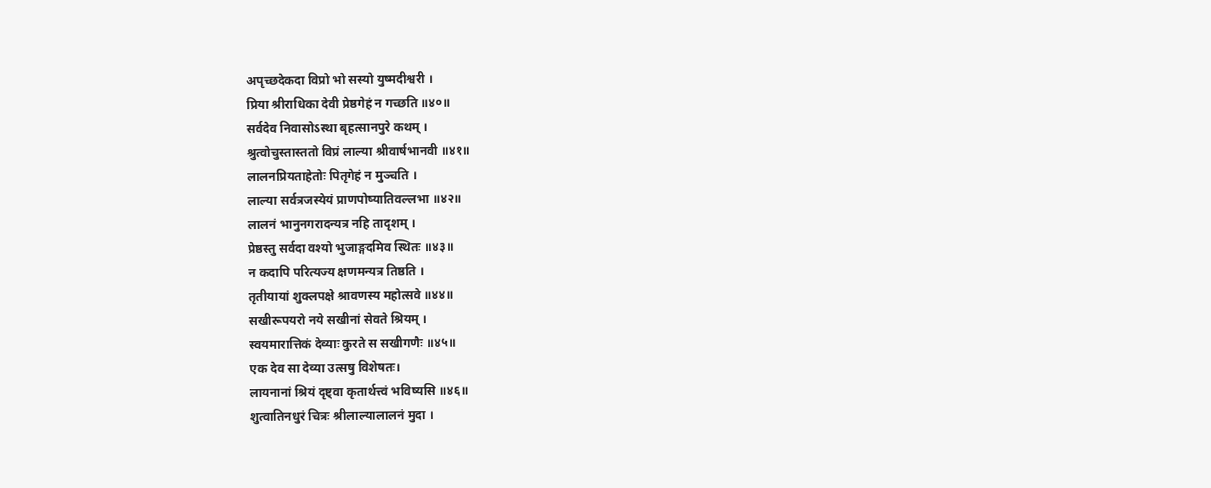अपृच्छदेकदा विप्रो भो सस्यो युष्मदीश्वरी ।
प्रिया श्रीराधिका देवी प्रेष्ठगेहं न गच्छति ॥४०॥
सर्वदेव निवासोऽस्था बृहत्सानपुरे कथम् ।
श्रुत्वोचुस्तास्ततो विप्रं लाल्या श्रीवार्षभानवी ॥४१॥
लालनप्रियताहेतोः पितृगेहं न मुञ्चति ।
लाल्या सर्वत्रजस्येयं प्राणपोष्यातिवल्लभा ॥४२॥
लालनं भानुनगरादन्यत्र नहि तादृशम् ।
प्रेष्ठस्तु सर्वदा वश्यो भुजाङ्गदमिव स्थितः ॥४३॥
न कदापि परित्यज्य क्षणमन्यत्र तिष्ठति ।
तृतीयायां शुक्लपक्षे श्रावणस्य महोत्सवे ॥४४॥
सखीरूपयरो नये सखीनां सेवते श्रियम् ।
स्वयमारात्तिकं देव्याः कुरते स सखीगणैः ॥४५॥
एक देव सा देव्या उत्सषु विशेषतः।
लायनानां श्रियं दृष्ट्वा कृतार्थत्त्वं भविष्यसि ॥४६॥
शुत्वातिनधुरं चित्रः श्रीलाल्यालालनं मुदा ।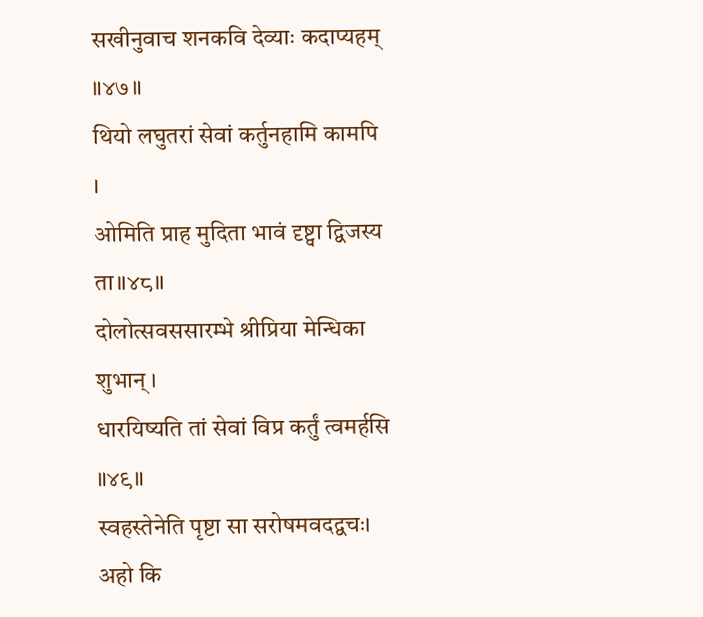सखीनुवाच शनकवि देव्याः कदाप्यहम् ॥४७॥
थियो लघुतरां सेवां कर्तुनहामि कामपि ।
ओमिति प्राह मुदिता भावं दृष्ट्वा द्विजस्य ता॥४८॥
दोलोत्सवससारम्भे श्रीप्रिया मेन्धिका शुभान् ।
धारयिष्यति तां सेवां विप्र कर्तुं त्वमर्हसि ॥४९॥
स्वहस्तेनेति पृष्टा सा सरोषमवदद्वचः।
अहो कि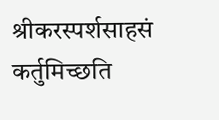श्रीकरस्पर्शसाहसं कर्तुमिच्छति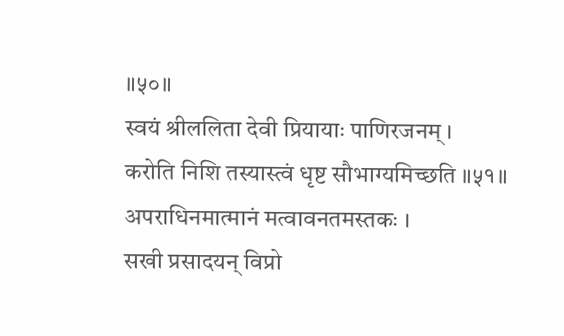॥५०॥
स्वयं श्रीललिता देवी प्रियायाः पाणिरजनम् ।
करोति निशि तस्यास्त्वं धृष्ट सौभाग्यमिच्छति ॥५१॥
अपराधिनमात्मानं मत्वावनतमस्तकः ।
सखी प्रसादयन् विप्रो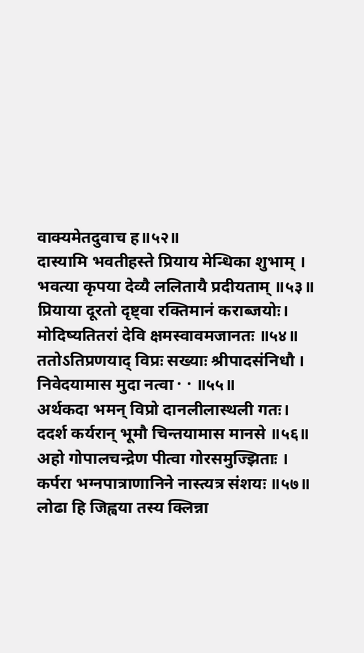वाक्यमेतदुवाच ह॥५२॥
दास्यामि भवतीहस्ते प्रियाय मेन्धिका शुभाम् ।
भवत्या कृपया देव्यै ललितायै प्रदीयताम् ॥५३॥
प्रियाया दूरतो दृष्ट्वा रक्तिमानं कराब्जयोः।
मोदिष्यतितरां देवि क्षमस्वावमजानतः ॥५४॥
ततोऽतिप्रणयाद् विप्रः सख्याः श्रीपादसंनिधौ ।
निवेदयामास मुदा नत्वा · · ॥५५॥
अर्थकदा भमन् विप्रो दानलीलास्थली गतः।
ददर्श कर्यरान् भूमौ चिन्तयामास मानसे ॥५६॥
अहो गोपालचन्द्रेण पीत्वा गोरसमुज्झिताः ।
कर्परा भग्नपात्राणानिने नास्त्यत्र संशयः ॥५७॥
लोढा हि जिह्वया तस्य क्लिन्ना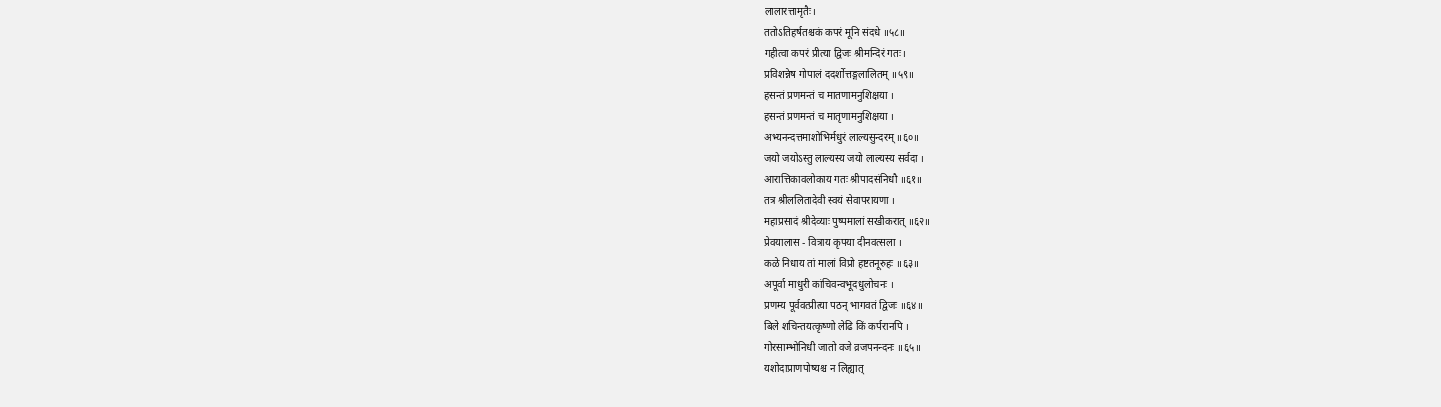लालारत्तामृतैः।
ततोऽतिहर्षतश्चकं कपरं मूनि संदधे ॥५८॥
गहीत्वा कपरं प्रीत्या द्विजः श्रीमन्दिरं गतः।
प्रविशन्नेष गोपालं ददर्शोत्तङ्गलालितम् ॥५९॥
हसन्तं प्रणमन्तं च मातणामनुशिक्षया ।
हसन्तं प्रणमन्तं च मातृणामनुशिक्षया ।
अभ्यनन्दत्तमाशोभिर्मधुरं लाल्यसुन्दरम् ॥६०॥
जयो जयोऽस्तु लाल्यस्य जयो लाल्यस्य सर्वदा ।
आरात्तिकावलोकाय गतः श्रीपादसंनिधौ ॥६१॥
तत्र श्रीललितादेवी स्वयं सेवापरायणा ।
महाप्रसादं श्रीदेव्याः पुष्पमालां सखीकरात् ॥६२॥
प्रेवयालास - वित्राय कृपया दीनवत्सला ।
कळे निधाय तां मालां विप्रो हष्टतनूरुहः ॥६३॥
अपूर्वा माधुरी कांचिवन्वभूदधुलोचनः ।
प्रणम्य पूर्ववत्प्रीत्या पठन् भागवतं द्विजः ॥६४॥
बिले शचिन्तयत्कृष्णो लेढि किं कर्परानपि ।
गोरसाम्भोनिधी जातो वजे व्रजपनन्दनः ॥६५॥
यशोदाप्राणपोष्यश्च न लिह्यात्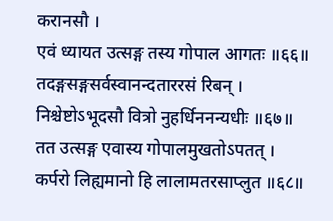करानसौ ।
एवं ध्यायत उत्सङ्ग तस्य गोपाल आगतः ॥६६॥
तदङ्गसङ्गसर्वस्वानन्दताररसं रिबन् ।
निश्चेष्टोऽभूदसौ वित्रो नुहर्धिननन्यधीः ॥६७॥
तत उत्सङ्ग एवास्य गोपालमुखतोऽपतत् ।
कर्परो लिह्यमानो हि लालामतरसाप्लुत ॥६८॥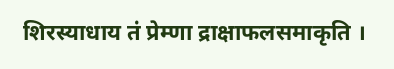शिरस्याधाय तं प्रेम्णा द्राक्षाफलसमाकृति ।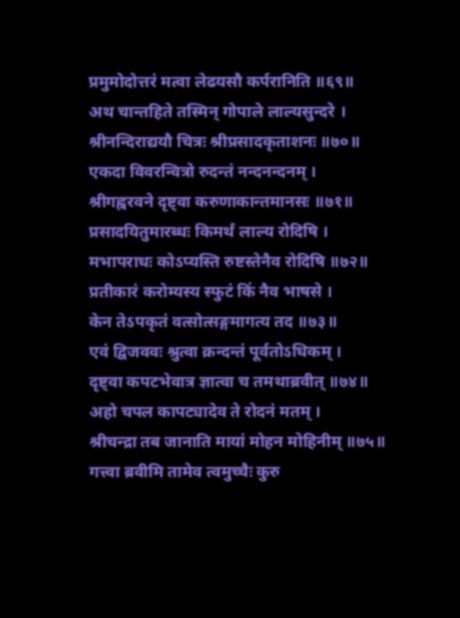प्रमुमोदोत्तरं मत्वा लेढयसौ कर्परानिति ॥६९॥
अथ चान्तहिते तस्मिन् गोपाले लाल्यसुन्दरे ।
श्रीनन्दिराद्ययौ चित्रः श्रीप्रसादकृताशनः ॥७०॥
एकदा विवरन्वित्रो रुदन्तं नन्दनन्दनम् ।
श्रीगह्वरवने दृष्ट्वा करुणाकान्तमानसः ॥७१॥
प्रसादयितुमारब्धः किमर्थं लाल्य रोदिषि ।
मभापराधः कोऽप्यस्ति रुष्टस्तेनैव रोदिषि ॥७२॥
प्रतीकारं करोम्यस्य स्फुटं किं नैव भाषसे ।
केन तेऽपकृतं वत्सोत्सङ्गमागत्य तद ॥७३॥
एवं द्विजववः श्रुत्वा क्रन्दन्तं पूर्वतोऽधिकम् ।
दृष्ट्वा कपटभेवात्र ज्ञात्वा च तमथाब्रवीत् ॥७४॥
अहो चपल कापट्यादेव ते रोदनं मतम् ।
श्रीचन्द्रा तब जानाति मायां मोहन मोहिनीम् ॥७५॥
गत्त्वा ब्रवीमि तामेव त्वमुच्चैः कुरु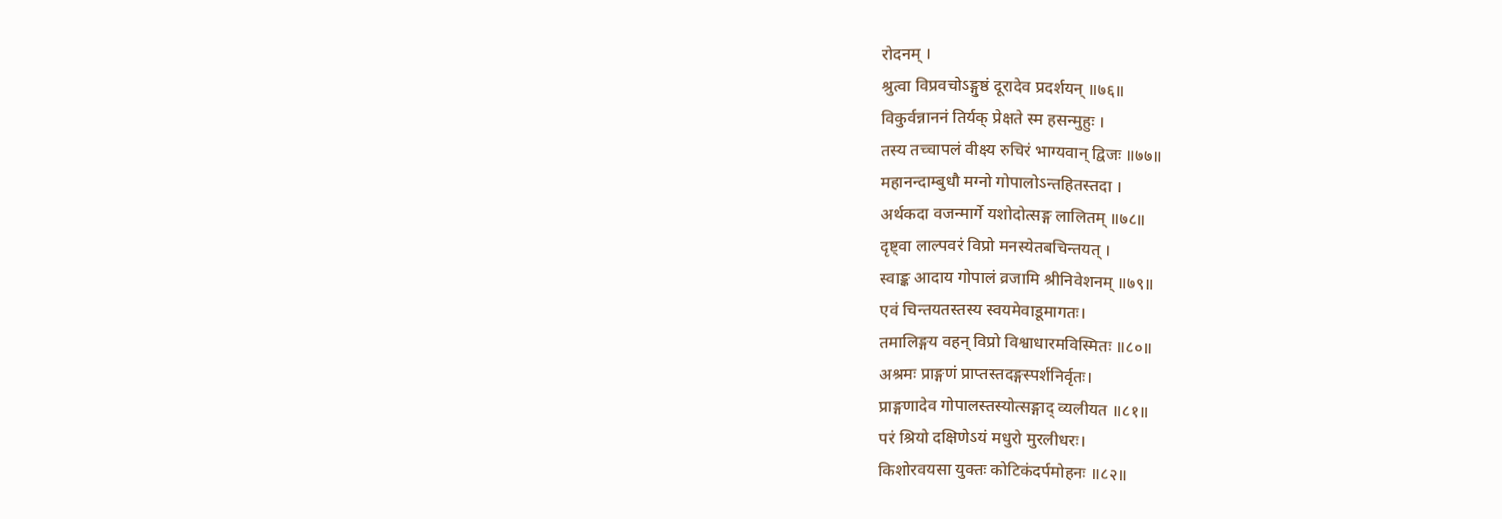रोदनम् ।
श्रुत्वा विप्रवचोऽङ्गुष्ठं दूरादेव प्रदर्शयन् ॥७६॥
विकुर्वन्नाननं तिर्यक् प्रेक्षते स्म हसन्मुहुः ।
तस्य तच्चापलं वीक्ष्य रुचिरं भाग्यवान् द्विजः ॥७७॥
महानन्दाम्बुधौ मग्नो गोपालोऽन्तहितस्तदा ।
अर्थकदा वजन्मार्गे यशोदोत्सङ्ग लालितम् ॥७८॥
दृष्ट्वा लाल्पवरं विप्रो मनस्येतबचिन्तयत् ।
स्वाङ्क आदाय गोपालं व्रजामि श्रीनिवेशनम् ॥७९॥
एवं चिन्तयतस्तस्य स्वयमेवाडूमागतः।
तमालिङ्गय वहन् विप्रो विश्वाधारमविस्मितः ॥८०॥
अश्रमः प्राङ्गणं प्राप्तस्तदङ्गस्पर्शनिर्वृतः।
प्राङ्गणादेव गोपालस्तस्योत्सङ्गाद् व्यलीयत ॥८१॥
परं श्रियो दक्षिणेऽयं मधुरो मुरलीधरः।
किशोरवयसा युक्तः कोटिकंदर्पमोहनः ॥८२॥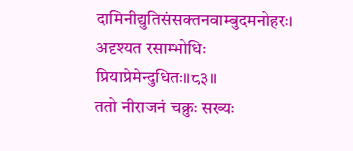दामिनीद्युतिसंसक्तनवाम्बुदमनोहरः।
अदृश्यत रसाम्भोधिः प्रियाप्रेमेन्दुधितः॥८३॥
ततो नीराजनं चक्रुः सख्यः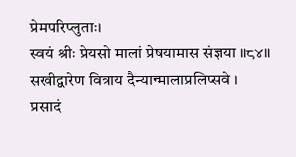प्रेमपरिप्लुताः।
स्वयं श्रीः प्रेयसो मालां प्रेषयामास संज्ञया ॥८४॥
सखीद्वारेण वित्राय दैन्यान्मालाप्रलिप्सवे ।
प्रसादं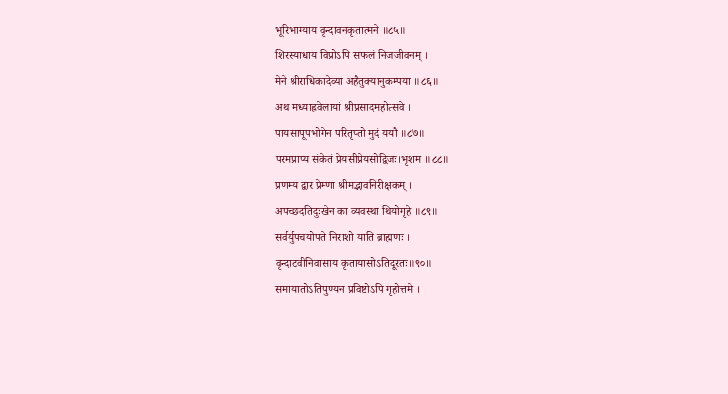भूरिभाग्याय वृन्दावनकृतात्मने ॥८५॥
शिरस्याधाय विप्रोऽपि सफलं निजजीवनम् ।
मेने श्रीराधिकादेव्या अहैतुक्यानुकम्पया ॥८६॥
अथ मध्याह्नवेलायां श्रीप्रसादमहोत्सवे ।
पायसापूपभोगेन परितृप्तो मुदं ययौ ॥८७॥
परमप्राप्य संकेतं प्रेयसीप्रेयसोद्विजः।भृशम ॥८८॥
प्रणम्य द्वार प्रेम्णा श्रीमद्भावनिरीक्षकम् ।
अपच्छदतिदुःखेन का व्यवस्था थियोगृहे ॥८९॥
सर्वर्युपचयोपते निराशो याति ब्राह्मणः ।
वृन्दाटवीनिवासाय कृतायासोऽतिदूरतः॥९०॥
समायातोऽतिपुण्यन प्रविष्टोऽपि गृहोत्तमे ।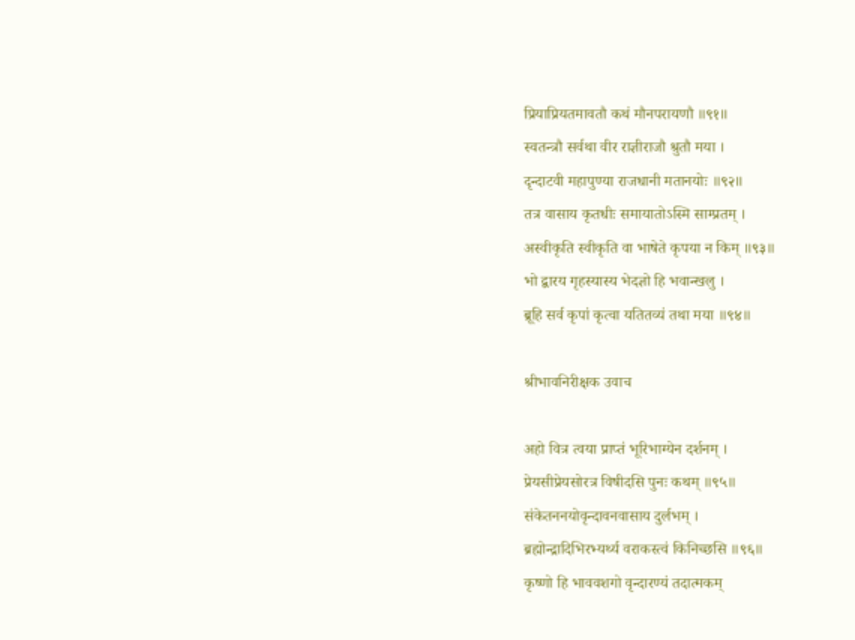प्रियाप्रियतमावतौ कथं मौनपरायणौ ॥९१॥
स्वतन्त्रौ सर्वथा वीर राज्ञीराजौ श्रुतौ मया ।
दृन्दाटवी महापुण्या राजधानी मतानयोः ॥९२॥
तत्र वासाय कृतधीः समायातोऽस्मि साम्प्रतम् ।
अस्वीकृति स्वीकृति वा भाषेते कृपया न किम् ॥९३॥
भो द्वारय गृहस्यास्य भेदज्ञो हि भवान्खलु ।
ब्रूहि सर्व कृपां कृत्वा यतितव्यं तथा मया ॥९४॥

श्रीभावनिरीक्षक उवाच

अहो वित्र त्वया प्राप्तं भूरिभाग्येन दर्शनम् ।
प्रेयसीप्रेयसोरत्र विषीदसि पुनः कथम् ॥९५॥
संकेतननयोवृन्दावनवासाय दुर्लभम् ।
ब्रह्मोन्द्रादिभिरभ्यर्थ्य वराकस्त्वं किनिच्छसि ॥९६॥
कृष्णो हि भाववशगो वृन्दारण्यं तदात्मकम्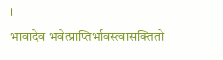।
भावादेव भवेत्प्राप्तिर्भावस्त्वासक्तितो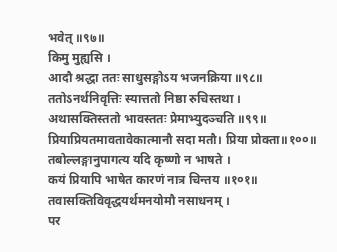भवेत् ॥९७॥
किमु मुह्यसि ।
आदौ श्रद्धा ततः साधुसङ्गोऽय भजनक्रिया ॥९८॥
ततोऽनर्थनिवृत्तिः स्यात्ततो निष्ठा रुचिस्तथा ।
अथासक्तिस्ततो भावस्ततः प्रेमाभ्युदञ्चति ॥९९॥
प्रियाप्रियतमावतावेकात्मानौ सदा मतौ। प्रिया प्रोक्ता॥१००॥
तबोल्लङ्गानुपागत्य यदि कृष्णो न भाषते ।
कयं प्रियापि भाषेत कारणं नात्र चिन्तय ॥१०१॥
तवासक्तिविवृद्धयर्थमनयोमौ नसाधनम् ।
पर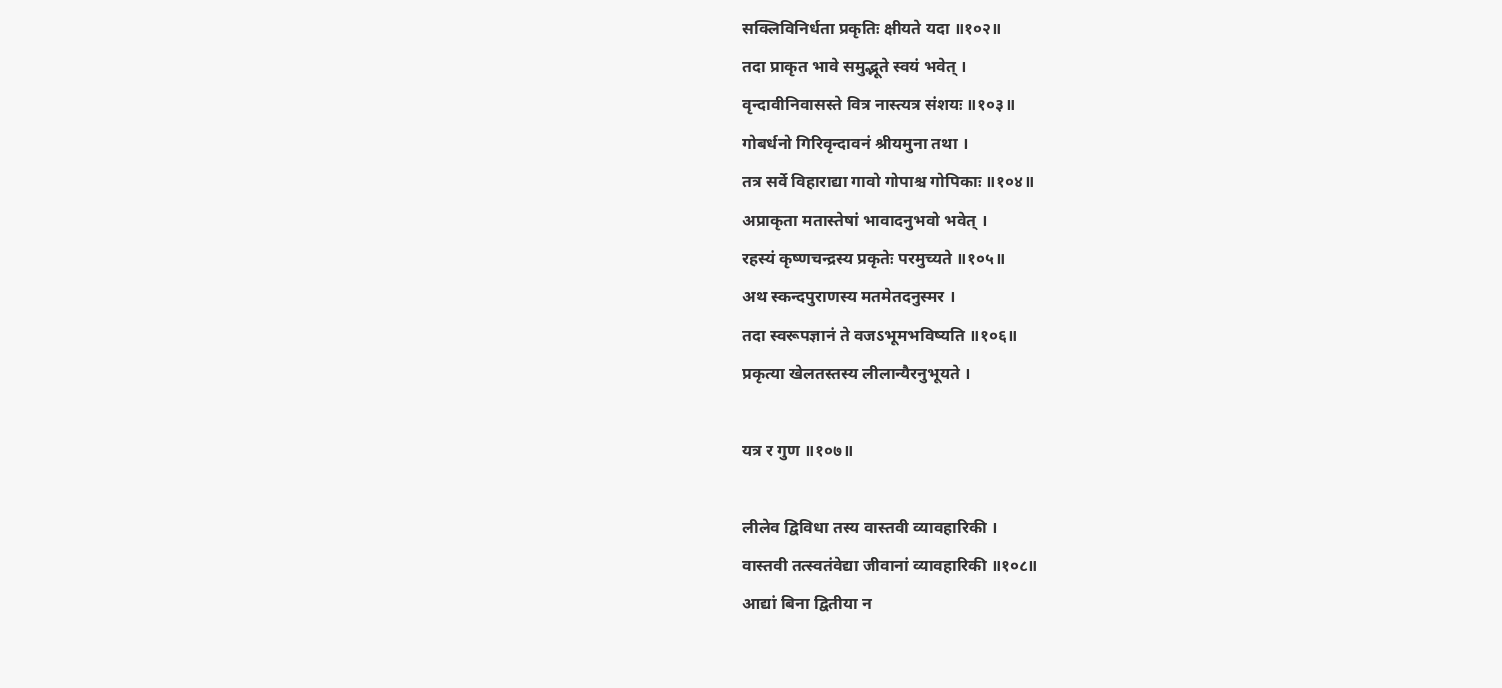सक्लिविनिर्धता प्रकृतिः क्षीयते यदा ॥१०२॥
तदा प्राकृत भावे समुद्भूते स्वयं भवेत् ।
वृन्दावीनिवासस्ते वित्र नास्त्यत्र संशयः ॥१०३॥
गोबर्धनो गिरिवृन्दावनं श्रीयमुना तथा ।
तत्र सर्वे विहाराद्या गावो गोपाश्च गोपिकाः ॥१०४॥
अप्राकृता मतास्तेषां भावादनुभवो भवेत् ।
रहस्यं कृष्णचन्द्रस्य प्रकृतेः परमुच्यते ॥१०५॥
अथ स्कन्दपुराणस्य मतमेतदनुस्मर ।
तदा स्वरूपज्ञानं ते वजऽभूमभविष्यति ॥१०६॥
प्रकृत्या खेलतस्तस्य लीलान्यैरनुभूयते ।

यत्र र गुण ॥१०७॥

लीलेव द्विविधा तस्य वास्तवी व्यावहारिकी ।
वास्तवी तत्स्वतंवेद्या जीवानां व्यावहारिकी ॥१०८॥
आद्यां बिना द्वितीया न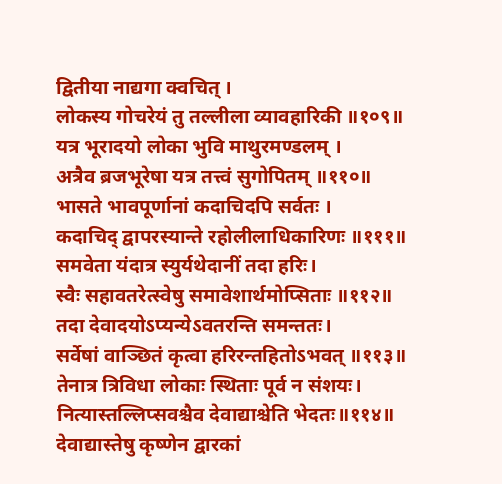द्वितीया नाद्यगा क्वचित् ।
लोकस्य गोचरेयं तु तल्लीला व्यावहारिकी ॥१०९॥
यत्र भूरादयो लोका भुवि माथुरमण्डलम् ।
अत्रैव ब्रजभूरेषा यत्र तत्त्वं सुगोपितम् ॥११०॥
भासते भावपूर्णानां कदाचिदपि सर्वतः ।
कदाचिद् द्वापरस्यान्ते रहोलीलाधिकारिणः ॥१११॥
समवेता यंदात्र स्युर्यथेदानीं तदा हरिः।
स्वैः सहावतरेत्स्वेषु समावेशार्थमोप्सिताः ॥११२॥
तदा देवादयोऽप्यन्येऽवतरन्ति समन्ततः।
सर्वेषां वाञ्छितं कृत्वा हरिरन्तहितोऽभवत् ॥११३॥
तेनात्र त्रिविधा लोकाः स्थिताः पूर्व न संशयः।
नित्यास्तल्लिप्सवश्चैव देवाद्याश्चेति भेदतः॥११४॥
देवाद्यास्तेषु कृष्णेन द्वारकां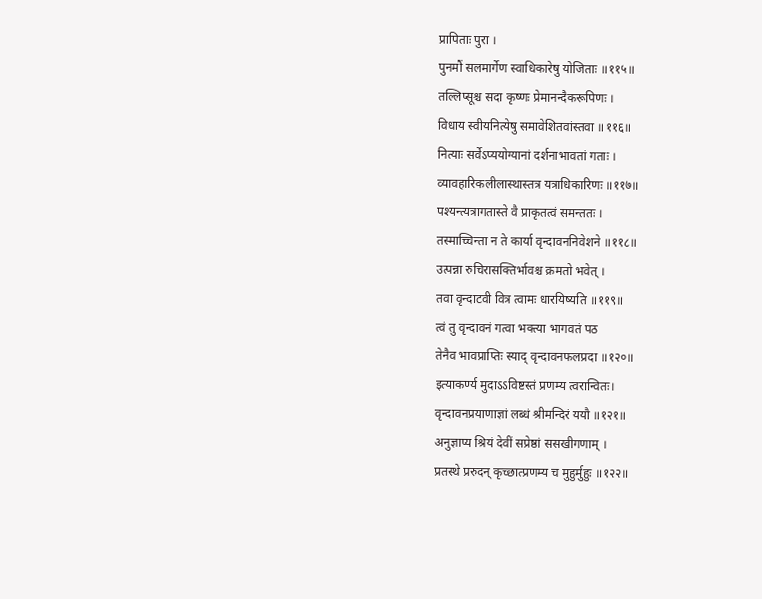प्रापिताः पुरा ।
पुनमौं सलमार्गेण स्वाधिकारेषु योजिताः ॥११५॥
तल्लिप्सूश्च सदा कृष्णः प्रेमानन्दैकरूपिणः ।
विधाय स्वीयनित्येषु समावेशितवांस्तवा ॥११६॥
नित्याः सर्वेऽप्ययोग्यानां दर्शनाभावतां गताः ।
व्यावहारिकलीलास्थास्तत्र यत्राधिकारिणः ॥११७॥
पश्यन्त्यत्रागतास्ते वै प्राकृतत्वं समन्ततः ।
तस्माच्चिन्ता न ते कार्या वृन्दावननिवेशने ॥११८॥
उत्पन्ना रुचिरासक्तिर्भावश्च क्रमतो भवेत् ।
तवा वृन्दाटवी वित्र त्वामः धारयिष्यति ॥११९॥
त्वं तु वृन्दावनं गत्वा भक्त्या भागवतं पठ
तेनैव भावप्राप्तिः स्याद् वृन्दावनफलप्रदा ॥१२०॥
इत्याकर्ण्य मुदाऽऽविष्टस्तं प्रणम्य त्वरान्वितः।
वृन्दावनप्रयाणाज्ञां लब्धं श्रीमन्दिरं ययौ ॥१२१॥
अनुज्ञाप्य श्रियं देवीं सप्रेष्ठां ससखीगणाम् ।
प्रतस्थे प्ररुदन् कृच्छात्प्रणम्य च मुहुर्मुहुः ॥१२२॥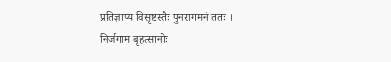प्रतिज्ञाप्य विसृष्टस्तैः पुनरागमनं ततः ।
निर्जगाम बृहत्सानोः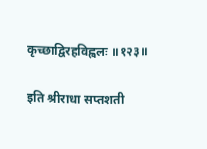कृच्छाद्विरहविह्वलः ॥१२३॥

इति श्रीराधा सप्तशती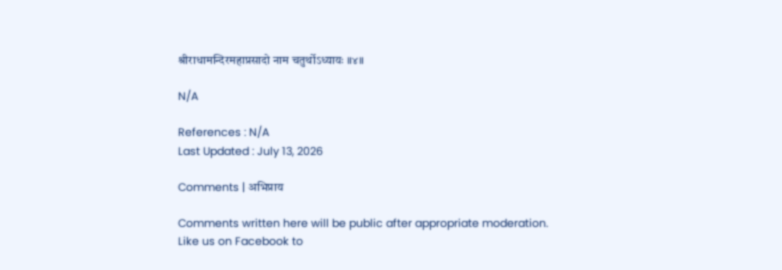श्रीराधामन्दिरमहाप्रसादो नाम चतुर्थोऽध्यायः ॥४॥

N/A

References : N/A
Last Updated : July 13, 2026

Comments | अभिप्राय

Comments written here will be public after appropriate moderation.
Like us on Facebook to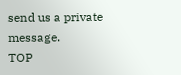send us a private message.
TOP